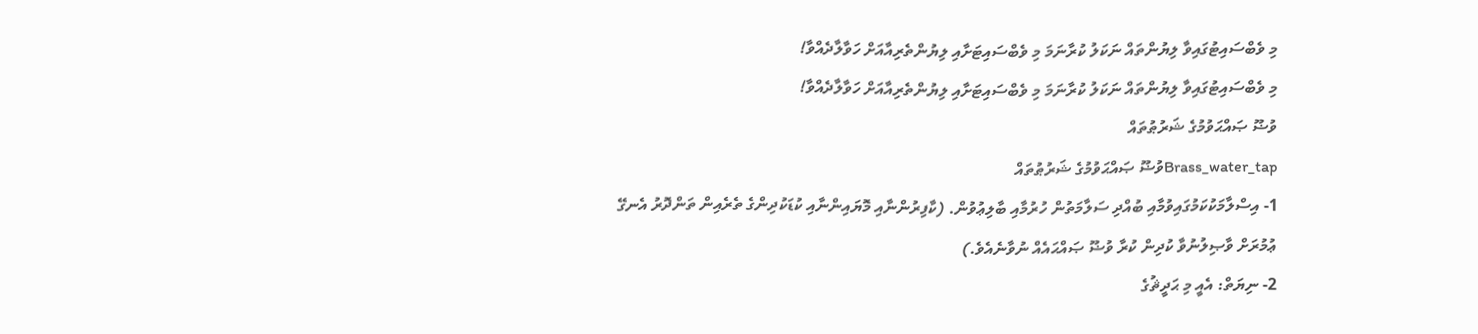މި ވެބްސައިޓުގައިވާ ލިޔުންތައް ނަކަލު ކުރާނަމަ މި ވެބްސައިޓަށާއި ލިޔުންތެރިއާއަށް ހަވާލާދެއްވާ!
މި ވެބްސައިޓުގައިވާ ލިޔުންތައް ނަކަލު ކުރާނަމަ މި ވެބްސައިޓަށާއި ލިޔުންތެރިއާއަށް ހަވާލާދެއްވާ!
ވުޟޫ ޞައްޙަވުމުގެ ޝަރުޠުތައް
Brass_water_tapވުޟޫ ޞައްޙަވުމުގެ ޝަރުޠުތައް
1- އިސްލާމަކުކަމުގައިވުމާއި ބުއްދި ސަލާމަތުން ހުރުމާއި ބާލިޢުވުން. (ކާފިރުންނާއި މޮޔައިންނާއި ކުޑަކުދިންގެ ތެރެއިން ތަންދޮރު އެނގޭ ޢުމުރަށް ވާޞިލުނުވާ ކުދިން ކުރާ ވުޟޫ ޞައްޙައެއް ނުވާނެއެވެ.)
2- ނިޔަތް: އެއީ މި ޙަދީޘުގެ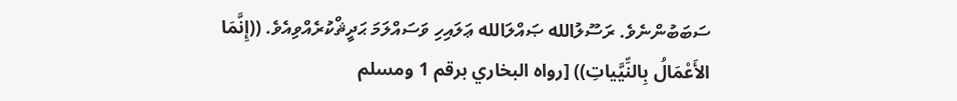ސަބަބުންނެވެ. ރަސޫލުالله ޞައްލަالله ޢަލައިހި ވަސައްލަމަ ޙަދީޘްކުރެއްވިއެވެ. ((إِنَّمَا الأَعْمَالُ بِالنِّيَّياتِ)) [رواه البخاري برقم 1 ومسلم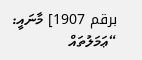برقم 1907] މާނައީ: “ޢަމަލުތައް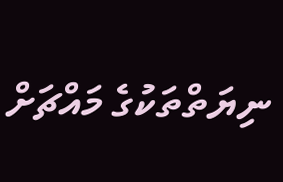ނިޔަތްތަކުގެ މައްޗަށް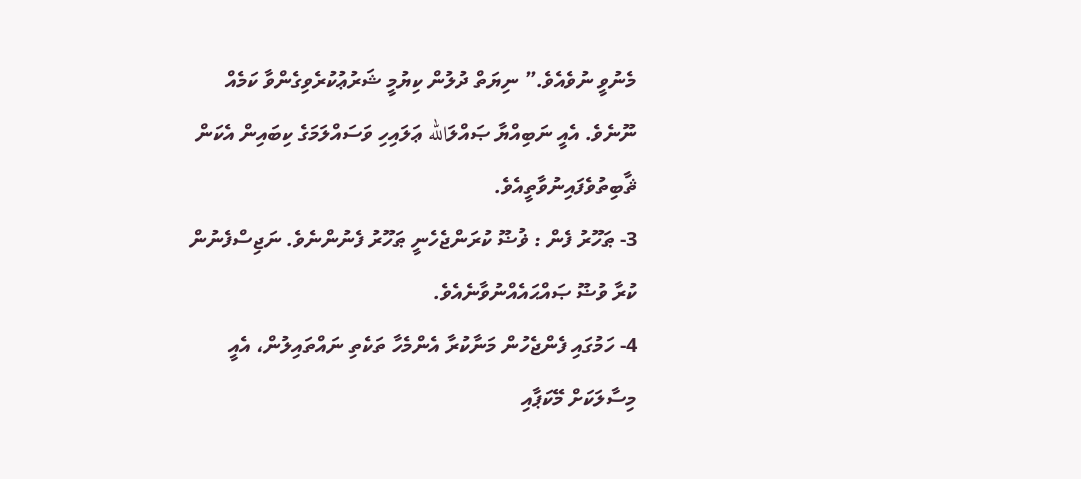މެނުވީ ނުވެއެވެ.” ނިޔަތް ދުލުން ކިޔުމީ ޝަރުޢުކުރެވިގެންވާ ކަމެއް ނޫނެވެ. އެއީ ނަބިއްޔާ ޞައްލަالله ޢަލައިހި ވަސައްލަމަގެ ކިބައިން އެކަން ޘާބިތުވެފައިނުވާތީއެވެ.
3- ޠަހޫރު ފެން : ޥުޟޫ ކުރަންޖެހެނީ ޠަހޫރު ފެނުންނެވެ. ނަޖިސްފެނުން ކުރާ ވުޟޫ ޞައްޙައެއްނުވާނެއެވެ.
4- ހަމުގައި ފެންޖެހުން މަނާކުރާ އެންމެހާ ތަކެތި ނައްތައިލުން، އެއީ މިސާލަކަށް މޭކަޕާއި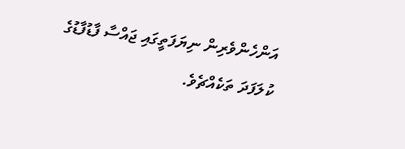އަންހެންވެރިން ނިޔަފަތީގައި ޖައްސާ ފާޑުފާޑުގެ ކުލަފަދަ ތަކެއްޗެވެ.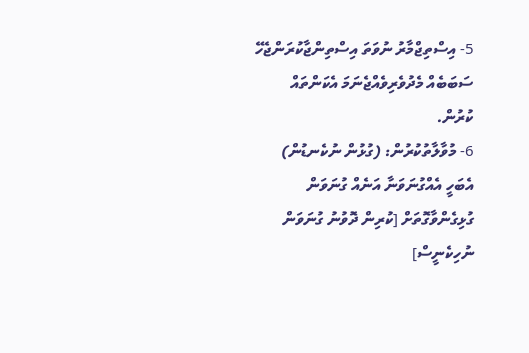5- އިސްތިޖްމާރު ނުވަތަ އިސްތިންޖާކުރަންޖެހޭ ސަބަބެއް މެދުވެރިވެއްޖެނަމަ އެކަންތައް ކުރުން.
6- މުވާލާތުކުރުން: (ގުޅުން ނުކެނޑުން) އެބަހީ އެއްގުނަވަނާ އަނެއް ގުނަވަން ގުޅިގެންވާގޮތަށް [ކުރިން ދޮވުނު ގުނަވަން ނުހިކެނީސް]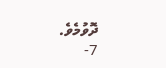ދޮވުމެވެ.
7-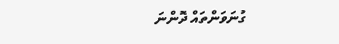ގުނަވަންތައް ދޮންނަ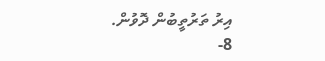އިރު ތަރުތީބުން ދޮވުން.
8-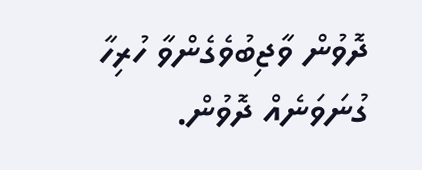ދޮވުން ވާޖިބުވެގެންވާ ހުރިހާ ގުނަވަނެއް ދޮވުން.